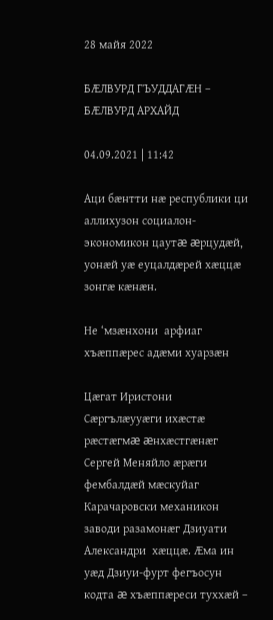28 майя 2022

БÆЛВУРД ГЪУДДАГÆН – БÆЛВУРД АРХАЙД

04.09.2021 | 11:42

Аци бæнтти нæ республики ци аллихузон социалон-экономикон цаутæ æрцудæй, уонæй уæ еуцалдæрей хæццæ зонгæ кæнæн.

Не ‘мзæнхони  арфиаг хъæппæрес адæми хуарзæн

Цæгат Иристони Сæргълæууæги ихæстæ рæстæгмæ æнхæстгæнæг Сергей Меняйло æрæги фембалдæй мæскуйаг Карачаровски механикон  заводи разамонæг Дзиуати Александри  хæццæ. Æма ин уæд Дзиуи-фурт фегъосун кодта æ хъæппæреси туххæй –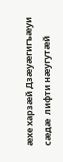æхе харзæй Дзæуæгигъæуи сæдæ  лифти нæугутæй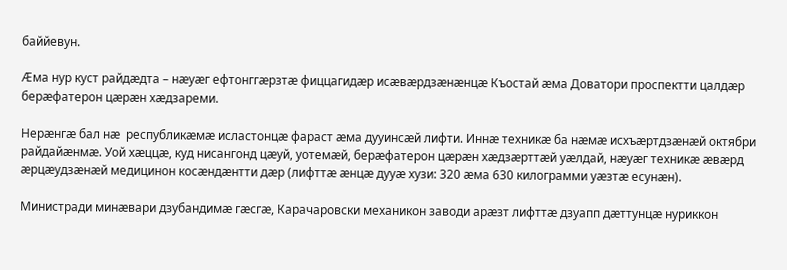баййевун.

Æма нур куст райдæдта – нæуæг ефтонггæрзтæ фиццагидæр исæвæрдзæнæнцæ Къостай æма Доватори проспектти цалдæр берæфатерон цæрæн хæдзареми.

Нерæнгæ бал нæ  республикæмæ исластонцæ фараст æма дууинсæй лифти. Иннæ техникæ ба нæмæ исхъæртдзæнæй октябри райдайæнмæ. Уой хæццæ, куд нисангонд цæуй, уотемæй, берæфатерон цæрæн хæдзæрттæй уæлдай, нæуæг техникæ æвæрд æрцæудзæнæй медицинон косæндæнтти дæр (лифттæ æнцæ дууæ хузи: 320 æма 630 килограмми уæзтæ есунæн).

Министради минæвари дзубандимæ гæсгæ, Карачаровски механикон заводи арæзт лифттæ дзуапп дæттунцæ нуриккон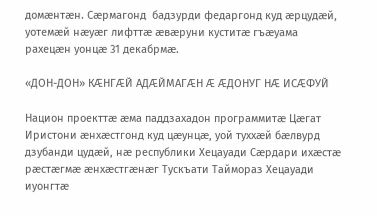домæнтæн. Сæрмагонд  бадзурди федаргонд куд æрцудæй, уотемæй нæуæг лифттæ æвæруни куститæ гъæуама рахецæн уонцæ 31 декабрмæ.

«ДОН-ДОН» КÆНГÆЙ АДÆЙМАГÆН Æ ÆДОНУГ НÆ ИСÆФУЙ

Национ проекттæ æма паддзахадон программитæ Цæгат Иристони æнхæстгонд куд цæунцæ, уой туххæй бæлвурд дзубанди цудæй, нæ республики Хецауади Сæрдари ихæстæ рæстæгмæ æнхæстгæнæг Тускъати Таймораз Хецауади иуонгтæ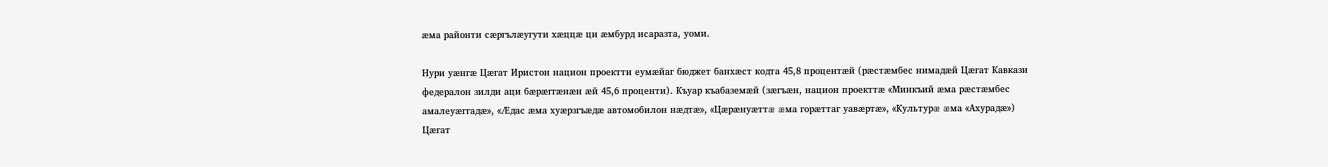æма районти сæргълæугути хæццæ ци æмбурд исаразта, уоми.

Нури уæнгæ Цæгат Иристон национ проектти еумæйаг бюджет банхæст кодта 45,8 процентæй (рæстæмбес нимадæй Цæгат Кавкази федералон зилди аци бæрæггæнæн æй 45,6 проценти). Къуар къабаземæй (зæгъæн, национ проекттæ «Минкъий æма рæстæмбес амалеуæггадæ», «Æдас æма хуæрзгъæдæ автомобилон нæдтæ», «Цæрæнуæттæ æма горæттаг уавæртæ», «Культурæ æма «Ахурадæ») Цæгат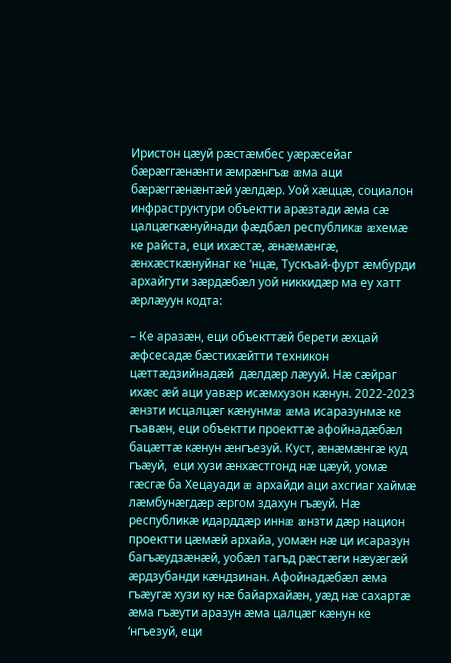Иристон цæуй рæстæмбес уæрæсейаг бæрæггæнæнти æмрæнгъæ æма аци бæрæггæнæнтæй уæлдæр. Уой хæццæ, социалон инфраструктури объектти арæзтади æма сæ цалцæгкæнуйнади фæдбæл республикæ æхемæ ке райста, еци ихæстæ, æнæмæнгæ, æнхæсткæнуйнаг ке ‘нцæ, Тускъай-фурт æмбурди архайгути зæрдæбæл уой никкидæр ма еу хатт æрлæуун кодта:

– Ке аразæн, еци объекттæй берети æхцай æфсесадæ бæстихæйтти техникон цæттæдзийнадæй  дæлдæр лæууй. Нæ сæйраг ихæс æй аци уавæр исæмхузон кæнун. 2022-2023 æнзти исцалцæг кæнунмæ æма исаразунмæ ке гъавæн, еци объектти проекттæ афойнадæбæл бацæттæ кæнун æнгъезуй. Куст, æнæмæнгæ куд гъæуй,  еци хузи æнхæстгонд нæ цæуй, уомæ гæсгæ ба Хецауади æ архайди аци ахсгиаг хаймæ лæмбунæгдæр æргом здахун гъæуй. Нæ республикæ идарддæр иннæ æнзти дæр национ проектти цæмæй архайа, уомæн нæ ци исаразун багъæудзæнæй, уобæл тагъд рæстæги нæуæгæй æрдзубанди кæндзинан. Афойнадæбæл æма гъæугæ хузи ку нæ байархайæн, уæд нæ сахартæ æма гъæути аразун æма цалцæг кæнун ке ‘нгъезуй, еци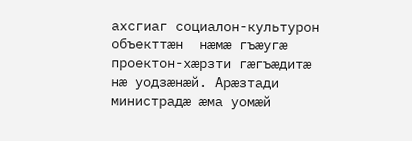ахсгиаг социалон-культурон объекттæн  нæмæ гъæугæ проектон-хæрзти гæгъæдитæ нæ уодзæнæй. Арæзтади министрадæ æма уомæй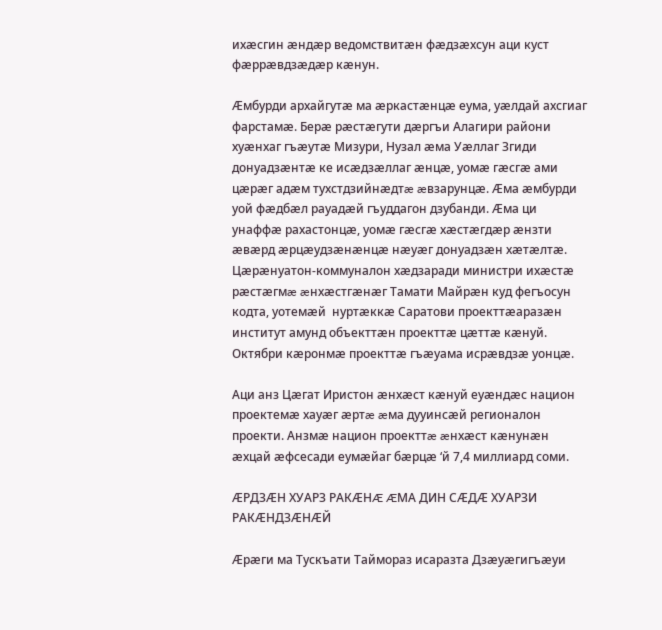ихæсгин æндæр ведомствитæн фæдзæхсун аци куст фæррæвдзæдæр кæнун.

Æмбурди архайгутæ ма æркастæнцæ еума, уæлдай ахсгиаг фарстамæ. Берæ рæстæгути дæргъи Алагири райони хуæнхаг гъæутæ Мизури, Нузал æма Уæллаг Згиди донуадзæнтæ ке исæдзæллаг æнцæ, уомæ гæсгæ ами цæрæг адæм тухстдзийнæдтæ æвзарунцæ. Æма æмбурди уой фæдбæл рауадæй гъуддагон дзубанди. Æма ци унаффæ рахастонцæ, уомæ гæсгæ хæстæгдæр æнзти æвæрд æрцæудзæнæнцæ нæуæг донуадзæн хæтæлтæ. Цæрæнуатон-коммуналон хæдзаради министри ихæстæ рæстæгмæ æнхæстгæнæг Тамати Майрæн куд фегъосун кодта, уотемæй  нуртæккæ Саратови проекттæаразæн институт амунд объекттæн проекттæ цæттæ кæнуй. Октябри кæронмæ проекттæ гъæуама исрæвдзæ уонцæ.

Аци анз Цæгат Иристон æнхæст кæнуй еуæндæс национ проектемæ хауæг æртæ æма дууинсæй регионалон проекти. Анзмæ национ проекттæ æнхæст кæнунæн æхцай æфсесади еумæйаг бæрцæ ‘й 7,4 миллиард соми.

ÆРДЗÆН ХУАРЗ РАКÆНÆ ÆМА ДИН СÆДÆ ХУАРЗИ РАКÆНДЗÆНÆЙ

Æрæги ма Тускъати Таймораз исаразта Дзæуæгигъæуи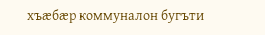хъæбæр коммуналон бугъти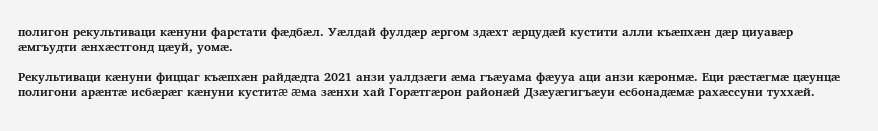полигон рекультиваци кæнуни фарстати фæдбæл. Уæлдай фулдæр æргом здæхт æрцудæй кустити алли къæпхæн дæр циуавæр æмгъудти æнхæстгонд цæуй, уомæ.

Рекультиваци кæнуни фиццаг къæпхæн райдæдта 2021 анзи уалдзæги æма гъæуама фæууа аци анзи кæронмæ. Еци рæстæгмæ цæунцæ полигони арæнтæ исбæрæг кæнуни куститæ æма зæнхи хай Горæтгæрон районæй Дзæуæгигъæуи есбонадæмæ рахæссуни туххæй.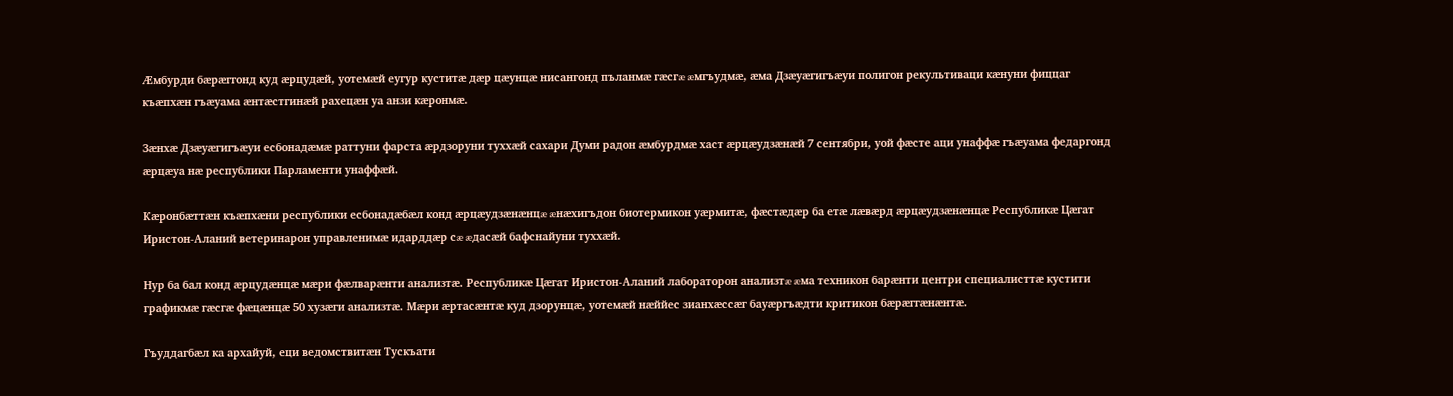Æмбурди бæрæггонд куд æрцудæй, уотемæй еугур куститæ дæр цæунцæ нисангонд пъланмæ гæсгæ æмгъудмæ, æма Дзæуæгигъæуи полигон рекультиваци кæнуни фиццаг къæпхæн гъæуама æнтæстгинæй рахецæн уа анзи кæронмæ.

Зæнхæ Дзæуæгигъæуи есбонадæмæ раттуни фарста æрдзоруни туххæй сахари Думи радон æмбурдмæ хаст æрцæудзæнæй 7 сентябри, уой фæсте аци унаффæ гъæуама федаргонд æрцæуа нæ республики Парламенти унаффæй.

Кæронбæттæн къæпхæни республики есбонадæбæл конд æрцæудзæнæнцæ æнæхигъдон биотермикон уæрмитæ, фæстæдæр ба етæ лæвæрд æрцæудзæнæнцæ Республикæ Цæгат Иристон-Аланий ветеринарон управленимæ идарддæр сæ æдасæй бафснайуни туххæй.

Нур ба бал конд æрцудæнцæ мæри фæлварæнти анализтæ. Республикæ Цæгат Иристон-Аланий лабораторон анализтæ æма техникон барæнти центри специалисттæ кустити графикмæ гæсгæ фæцæнцæ 50 хузæги анализтæ. Мæри æртасæнтæ куд дзорунцæ, уотемæй нæййес зианхæссæг бауæргъæдти критикон бæрæггæнæнтæ.

Гъуддагбæл ка архайуй, еци ведомствитæн Тускъати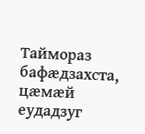Таймораз бафæдзахста, цæмæй еудадзуг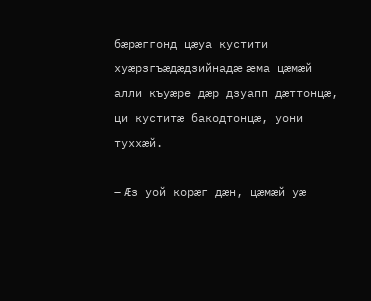бæрæггонд цæуа кустити хуæрзгъæдæдзийнадæ æма цæмæй алли къуæре дæр дзуапп дæттонцæ, ци куститæ бакодтонцæ, уони туххæй.

– Æз уой корæг дæн, цæмæй уæ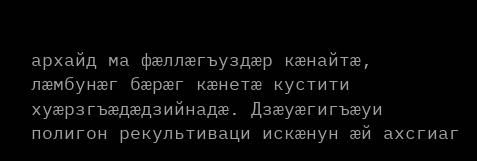архайд ма фæллæгъуздæр кæнайтæ, лæмбунæг бæрæг кæнетæ кустити хуæрзгъæдæдзийнадæ. Дзæуæгигъæуи полигон рекультиваци искæнун æй ахсгиаг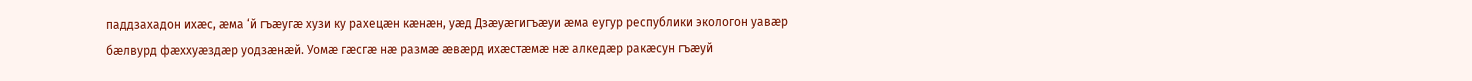паддзахадон ихæс, æма ‘й гъæугæ хузи ку рахецæн кæнæн, уæд Дзæуæгигъæуи æма еугур республики экологон уавæр бæлвурд фæххуæздæр уодзæнæй. Уомæ гæсгæ нæ размæ æвæрд ихæстæмæ нæ алкедæр ракæсун гъæуй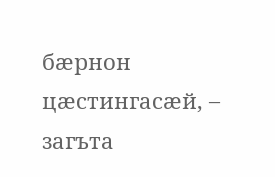бæрнон цæстингасæй, – загъта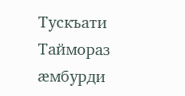Тускъати Таймораз æмбурди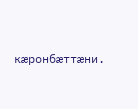кæронбæттæни.